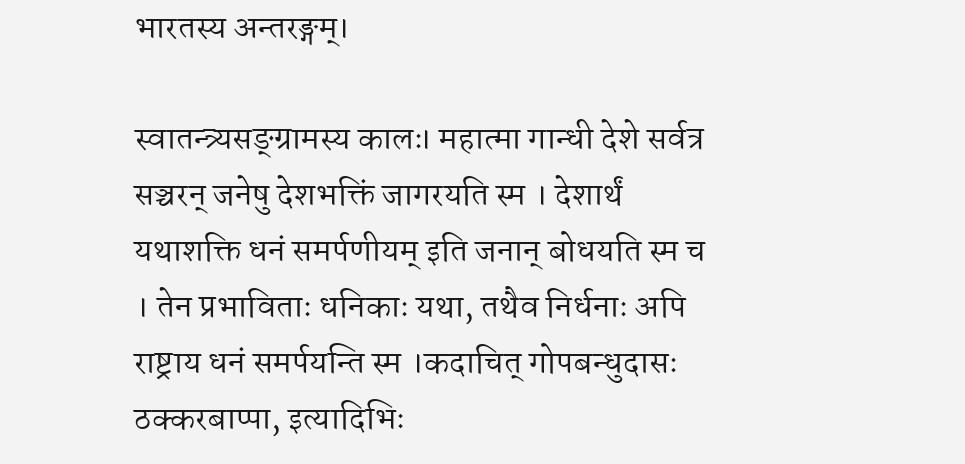भारतस्य अन्तरङ्गम्।

स्वातन्त्र्यसङ्ग्रामस्य कालः। महात्मा गान्धी देशे सर्वत्र सञ्चरन् जनेषु देशभक्तिं जागरयति स्म । देशार्थं यथाशक्ति धनं समर्पणीयम् इति जनान् बोधयति स्म च । तेन प्रभाविताः धनिकाः यथा, तथैव निर्धनाः अपि राष्ट्राय धनं समर्पयन्ति स्म ।कदाचित् गोपबन्धुदासः ठक्करबाप्पा, इत्यादिभिः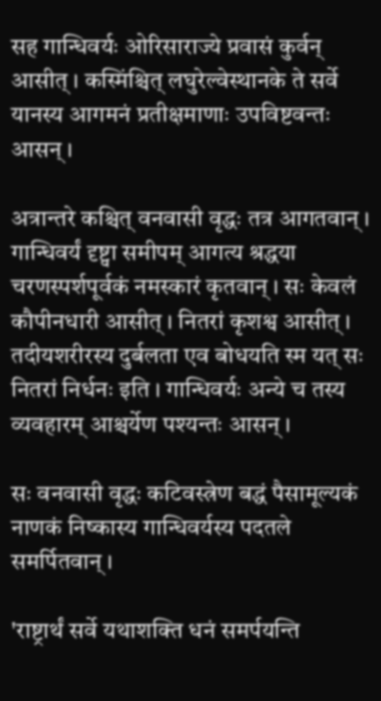सह गान्धिवर्यः ओरिसाराज्ये प्रवासं कुर्वन् आसीत् । कस्मिंश्चित् लघुरेल्वेस्थानके ते सर्वे यानस्य आगमनं प्रतीक्षमाणाः उपविष्टवन्तः आसन् ।

अत्रान्तरे कश्चित् वनवासी वृद्धः तत्र आगतवान् । गान्धिवर्यं दृष्ट्वा समीपम् आगत्य श्रद्धया चरणस्पर्शपूर्वकं नमस्कारं कृतवान् । सः केवलं कौपीनधारी आसीत् । नितरां कृशश्व आसीत् । तदीयशरीरस्य दुर्बलता एव बोधयति स्म यत् सः नितरां निर्धनः इति । गान्धिवर्यः अन्ये च तस्य व्यवहारम् आश्चर्येण पश्यन्तः आसन् ।

सः वनवासी वृद्धः कटिवस्त्रेण बद्धं पैसामूल्यकं नाणकं निष्कास्य गान्धिवर्यस्य पदतले समर्पितवान् ।

'राष्ट्रार्थं सर्वे यथाशक्ति धनं समर्पयन्ति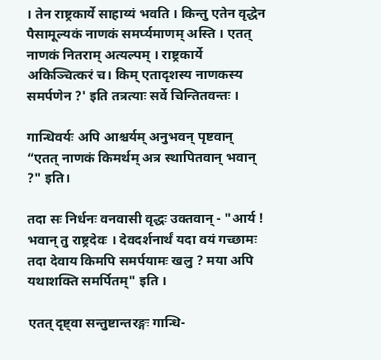। तेन राष्ट्रकार्ये साहाय्यं भवति । किन्तु एतेन वृद्धेन पैसामूल्यकं नाणकं समर्प्यमाणम् अस्ति । एतत् नाणकं नितराम् अत्यल्पम् । राष्ट्रकार्ये अकिञ्चित्करं च। किम् एतादृशस्य नाणकस्य समर्पणेन ?' इति तत्रत्याः सर्वे चिन्तितवन्तः ।

गान्धिवर्यः अपि आश्चर्यम् अनुभवन् पृष्टवान् “एतत् नाणकं किमर्थम् अत्र स्थापितवान् भवान् ?" इति।

तदा सः निर्धनः वनवासी वृद्धः उक्तवान् - "आर्य ! भवान् तु राष्ट्रदेवः । देवदर्शनार्थं यदा वयं गच्छामः तदा देवाय किमपि समर्पयामः खलु ? मया अपि यथाशक्ति समर्पितम्" इति ।

एतत् दृष्ट्वा सन्तुष्टान्तरङ्गः गान्धि-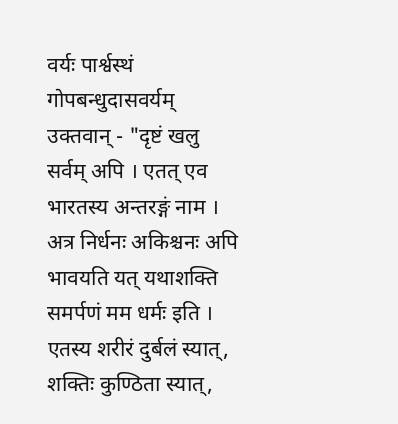वर्यः पार्श्वस्थं गोपबन्धुदासवर्यम् उक्तवान् - "दृष्टं खलु सर्वम् अपि । एतत् एव भारतस्य अन्तरङ्गं नाम । अत्र निर्धनः अकिश्चनः अपि भावयति यत् यथाशक्ति समर्पणं मम धर्मः इति । एतस्य शरीरं दुर्बलं स्यात्, शक्तिः कुण्ठिता स्यात्,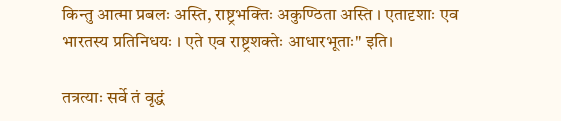किन्तु आत्मा प्रबलः अस्ति, राष्ट्रभक्तिः अकुण्ठिता अस्ति । एतादृशाः एव भारतस्य प्रतिनिधयः । एते एव राष्ट्रशक्तेः आधारभूताः" इति।

तत्रत्याः सर्वे तं वृद्धं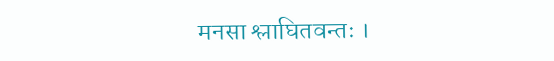मनसा श्लाघितवन्तः ।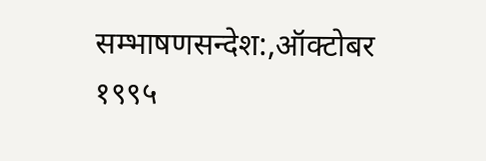सम्भाषणसन्देश:,ऑक्टोबर १९९५